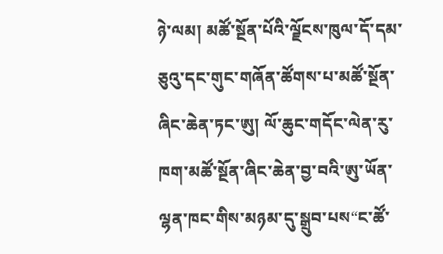ཉེ་ལམ། མཚོ་སྔོན་པོའི་ལྗོངས་ཁུལ་དོ་དམ་ཅུའུ་དང་གུང་གཞོན་ཚོགས་པ་མཚོ་སྔོན་ཞིང་ཆེན་ཏང་ཨུ། ལོ་ཆུང་གདོང་ལེན་རུ་ཁག་མཚོ་སྔོན་ཞིང་ཆེན་བྱ་བའི་ཨུ་ཡོན་ལྷན་ཁང་གིས་མཉམ་དུ་སྒྲུབ་པས“ང་ཚོ་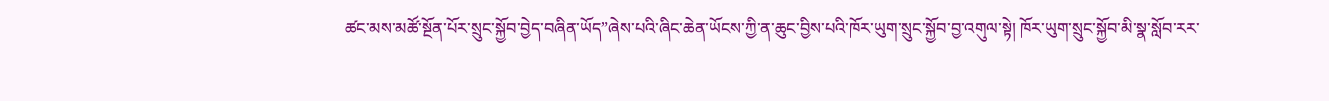ཚང་མས་མཚོ་སྔོན་པོར་སྲུང་སྐྱོབ་བྱེད་བཞིན་ཡོད”ཞེས་པའི་ཞིང་ཆེན་ཡོངས་ཀྱི་ན་ཆུང་བྱིས་པའི་ཁོར་ཡུག་སྲུང་སྐྱོབ་བྱ་འགུལ་སྟེ། ཁོར་ཡུག་སྲུང་སྐྱོབ་མི་སྣ་སློབ་རར་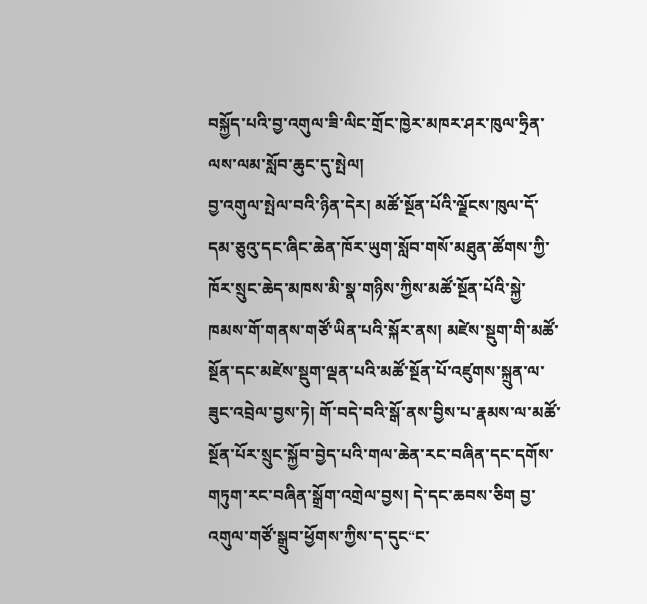བསྐྱོད་པའི་བྱ་འགུལ་ཟི་ལིང་གྲོང་ཁྱེར་མཁར་ཤར་ཁུལ་ཧྲིན་ལས་ལམ་སློབ་ཆུང་དུ་སྤེལ།
བྱ་འགུལ་སྤེལ་བའི་ཉིན་དེར། མཚོ་སྔོན་པོའི་ལྗོངས་ཁུལ་དོ་དམ་ཅུའུ་དང་ཞིང་ཆེན་ཁོར་ཡུག་སློབ་གསོ་མཐུན་ཚོགས་ཀྱི་ཁོར་སྲུང་ཆེད་མཁས་མི་སྣ་གཉིས་ཀྱིས་མཚོ་སྔོན་པོའི་སྐྱེ་ཁམས་གོ་གནས་གཙོ་ཡིན་པའི་སྐོར་ནས། མཛེས་སྡུག་གི་མཚོ་སྔོན་དང་མཛེས་སྡུག་ལྡན་པའི་མཚོ་སྔོན་པོ་འཛུགས་སྐྲུན་ལ་ཟུང་འབྲེལ་བྱས་ཏེ། གོ་བདེ་བའི་སྒོ་ནས་བྱིས་པ་རྣམས་ལ་མཚོ་སྔོན་པོར་སྲུང་སྐྱོབ་བྱེད་པའི་གལ་ཆེན་རང་བཞིན་དང་དགོས་གཏུག་རང་བཞིན་སྒྲོག་འགྲེལ་བྱས། དེ་དང་ཆབས་ཅིག བྱ་འགུལ་གཙོ་སྒྲུབ་ཕྱོགས་ཀྱིས་ད་དུང“ང་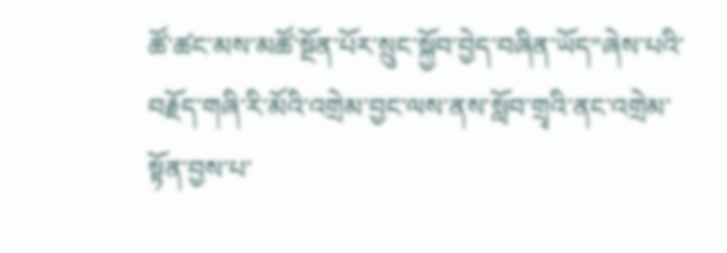ཚོ་ཚང་མས་མཚོ་སྔོན་པོར་སྲུང་སྐྱོབ་བྱེད་བཞིན་ཡོད”ཞེས་པའི་བརྗོད་གཞི་རི་མོའི་འགྲེམ་བྱང་ལས་ནས་སློབ་གྲྭའི་ནང་འགྲེམ་སྟོན་བྱས་པ་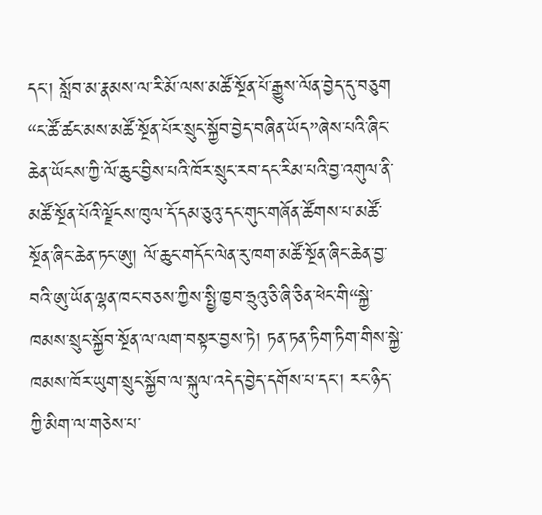དང་། སློབ་མ་རྣམས་ལ་རི་མོ་ལས་མཚོ་སྔོན་པོ་རྒྱུས་ལོན་བྱེད་དུ་བཅུག
“ང་ཚོ་ཚང་མས་མཚོ་སྔོན་པོར་སྲུང་སྐྱོབ་བྱེད་བཞིན་ཡོད”ཞེས་པའི་ཞིང་ཆེན་ཡོངས་ཀྱི་ལོ་ཆུང་བྱིས་པའི་ཁོར་སྲུང་རབ་དང་རིམ་པའི་བྱ་འགུལ་ནི་མཚོ་སྔོན་པོའི་ལྗོངས་ཁུལ་དོ་དམ་ཅུའུ་དང་གུང་གཞོན་ཚོགས་པ་མཚོ་སྔོན་ཞིང་ཆེན་ཏང་ཨུ། ལོ་ཆུང་གདོང་ལེན་རུ་ཁག་མཚོ་སྔོན་ཞིང་ཆེན་བྱ་བའི་ཨུ་ཡོན་ལྷན་ཁང་བཅས་ཀྱིས་སྤྱི་ཁྱབ་ཧྲུའུ་ཅི་ཞི་ཅིན་ཕེང་གི“སྐྱེ་ཁམས་སྲུང་སྐྱོབ་སྔོན་ལ་ལག་བསྟར་བྱས་ཏེ། ཏན་ཏན་ཏིག་ཏིག་གིས་སྐྱེ་ཁམས་ཁོར་ཡུག་སྲུང་སྐྱོབ་ལ་སྐུལ་འདེད་བྱེད་དགོས་པ་དང་། རང་ཉིད་ཀྱི་མིག་ལ་གཅེས་པ་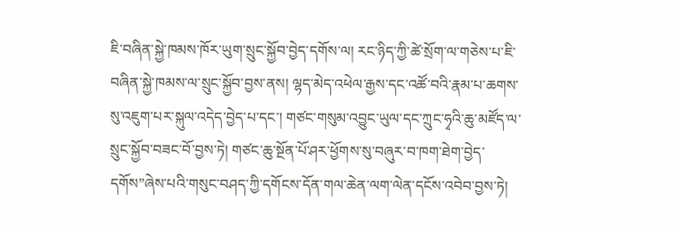ཇི་བཞིན་སྐྱེ་ཁམས་ཁོར་ཡུག་སྲུང་སྐྱོབ་བྱེད་དགོས་ལ། རང་ཉིད་ཀྱི་ཚེ་སྲོག་ལ་གཅེས་པ་ཇི་བཞིན་སྐྱེ་ཁམས་ལ་སྲུང་སྐྱོབ་བྱས་ནས། ལྷད་མེད་འཕེལ་རྒྱས་དང་འཚོ་བའི་རྣམ་པ་ཆགས་སུ་འཇུག་པར་སྐུལ་འདེད་བྱེད་པ་དང་། གཙང་གསུམ་འབྱུང་ཡུལ་དང་ཀྲུང་ཧྭའི་ཆུ་མཛོད་ལ་སྲུང་སྐྱོབ་བཟང་བོ་བྱས་ཏེ། གཙང་ཆུ་སྔོན་པོ་ཤར་ཕྱོགས་སུ་བཞུར་བ་ཁག་ཐེག་བྱེད་དགོས”ཞེས་པའི་གསུང་བཤད་ཀྱི་དགོངས་དོན་གལ་ཆེན་ལག་ལེན་དངོས་འབེབ་བྱས་ཏེ།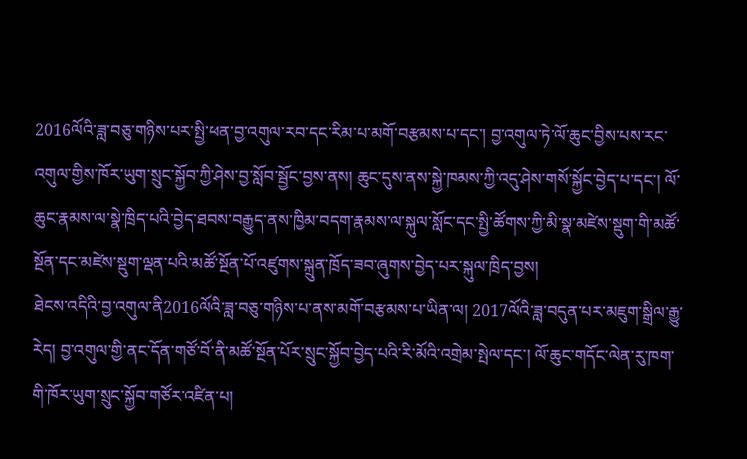2016ལོའི་ཟླ་བཅུ་གཉིས་པར་སྤྱི་ཕན་བྱ་འགུལ་རབ་དང་རིམ་པ་མགོ་བརྩམས་པ་དང་། བྱ་འགུལ་ཏེ་ལོ་ཆུང་བྱིས་པས་རང་འགུལ་གྱིས་ཁོར་ཡུག་སྲུང་སྐྱོབ་ཀྱི་ཤེས་བྱ་སློབ་སྦྱོང་བྱས་ནས། ཆུང་དུས་ནས་སྐྱེ་ཁམས་ཀྱི་འདུ་ཤེས་གསོ་སྐྱོང་བྱེད་པ་དང་། ལོ་ཆུང་རྣམས་ལ་སྣེ་ཁྲིད་པའི་བྱེད་ཐབས་བརྒྱུད་ནས་ཁྱིམ་བདག་རྣམས་ལ་སྐུལ་སློང་དང་སྤྱི་ཚོགས་ཀྱི་མི་སྣ་མཛེས་སྡུག་གི་མཚོ་སྔོན་དང་མཛེས་སྡུག་ལྡན་པའི་མཚོ་སྔོན་པོ་འཛུགས་སྐྲུན་ཁྲོད་ཟབ་ཞུགས་བྱེད་པར་སྐུལ་ཁྲིད་བྱས།
ཐེངས་འདིའི་བྱ་འགུལ་ནི2016ལོའི་ཟླ་བཅུ་གཉིས་པ་ནས་མགོ་བརྩམས་པ་ཡིན་ལ། 2017ལོའི་ཟླ་བདུན་པར་མཇུག་སྒྲིལ་རྒྱུ་རེད། བྱ་འགུལ་གྱི་ནང་དོན་གཙོ་བོ་ནི་མཚོ་སྔོན་པོར་སྲུང་སྐྱོབ་བྱེད་པའི་རི་མོའི་འགྲེམ་སྤེལ་དང་། ལོ་ཆུང་གདོང་ལེན་རུ་ཁག་གི་ཁོར་ཡུག་སྲུང་སྐྱོབ་གཙོར་འཛིན་པ།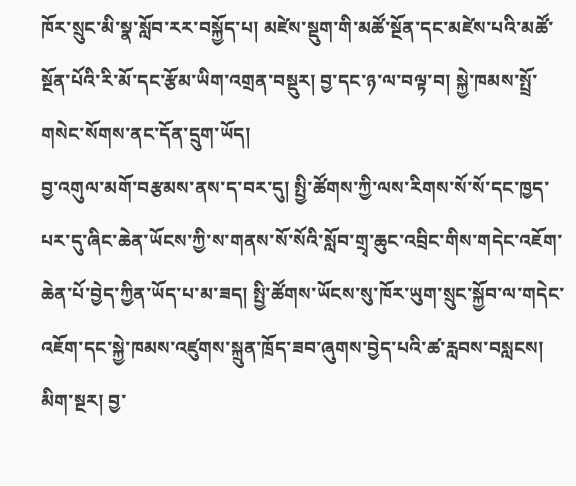ཁོར་སྲུང་མི་སྣ་སློབ་རར་བསྐྱོད་པ། མཛེས་སྡུག་གི་མཚོ་སྔོན་དང་མཛེས་པའི་མཚོ་སྔོན་པོའི་རི་མོ་དང་རྩོམ་ཡིག་འགྲན་བསྡུར། བྱ་དང་ཉ་ལ་བལྟ་བ། སྐྱེ་ཁམས་སྤྲོ་གསེང་སོགས་ནང་དོན་དྲུག་ཡོད།
བྱ་འགུལ་མགོ་བརྩམས་ནས་ད་བར་དུ། སྤྱི་ཚོགས་ཀྱི་ལས་རིགས་སོ་སོ་དང་ཁྱད་པར་དུ་ཞིང་ཆེན་ཡོངས་ཀྱི་ས་གནས་སོ་སོའི་སློབ་གྲྭ་ཆུང་འབྲིང་གིས་གདེང་འཇོག་ཆེན་པོ་བྱེད་ཀྱིན་ཡོད་པ་མ་ཟད། སྤྱི་ཚོགས་ཡོངས་སུ་ཁོར་ཡུག་སྲུང་སྐྱོབ་ལ་གདེང་འཇོག་དང་སྐྱེ་ཁམས་འཛུགས་སྐྲུན་ཁྲོད་ཟབ་ཞུགས་བྱེད་པའི་ཚ་རླབས་བསླངས། མིག་སྔར། བྱ་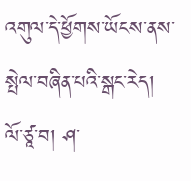འགུལ་དེ་ཕྱོགས་ཡོངས་ནས་སྤེལ་བཞིན་པའི་སྒང་རེད།
ལོ་ཙཱ་བ། ཤ་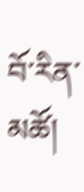བོ་རིན་མཚོ།